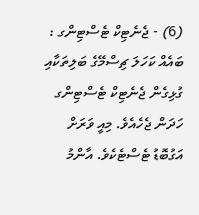(6) - ޖެނެޓިކް ޓެސްޓިންގ : ބައެއް ކަހަލަ ޗިސްމޭގެ ބަލިތަކާއި ގުޅިގެން ޖެނެޓިކް ޓެސްޓިންގ ހަދަން ޖެހެއެވެ. މިއީ ވަރަށް އަގުބޮޑު ޓެސްޓެކެވެ. އާންމު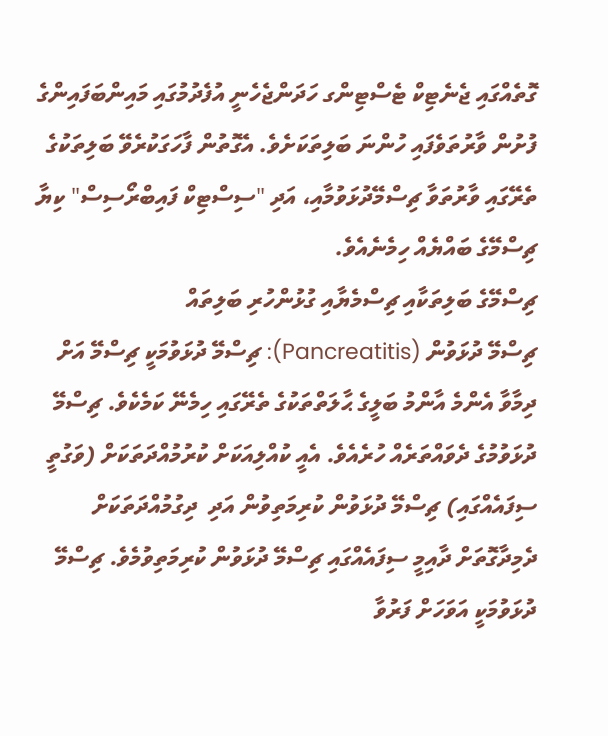ގޮތެއްގައި ޖެނެޓިކް ޓެސްޓިންގ ހަދަންޖެހެނީ އުފެދުމުގައި މައިންބަފައިންގެ ފުށުން ވާރުތަވެފައި ހުންނަ ބަލިތަކަށެވެ. އެގޮތުން ފާހަގަކުރެވޭ ބަލިތަކުގެ ތެރޭގައި ވާރުތަވާ ޗިސްމޭދުޅަވުމާއި، އަދި "ސިސްޓިކް ފައިބްރޯސިސް" ކިޔާ ޗިސްމޭގެ ބައްޔެއް ހިމެނެއެވެ.
ޗިސްމޭގެ ބަލިތަކާއި ޗިސްމެޔާއި ގުޅުންހުރި ބަލިތައް
ޗިސްމޭ ދުޅަވުން (Pancreatitis): ޗިސްމޭ ދުޅަވުމަކީ ޗިސްމޭ އަށް ދިމާވާ އެންމެ އާންމު ބަލީގެ ޙާލަތްތަކުގެ ތެރޭގައި ހިމެނޭ ކަމެކެވެ. ޗިސްމޭ ދުޅަވުމުގެ ދެވައްތަރެއް ހުރެއެވެ. އެއީ ކުއްލިއަކަށް ކުރުމުއްދަތަކަށް (ވަގުތީ ސިފައެއްގައި) ޗިސްމޭ ދުޅަވުން ކުރިމަތިވުން އަދި  ދިގުމުއްދަތަކަށް ދެމިދާގޮތަށް ދާއިމީ ސިފައެއްގައި ޗިސްމޭ ދުޅަވުން ކުރިމަތިވުމެވެ. ޗިސްމޭ ދުޅަވުމަކީ އަވަހަށް ފަރުވާ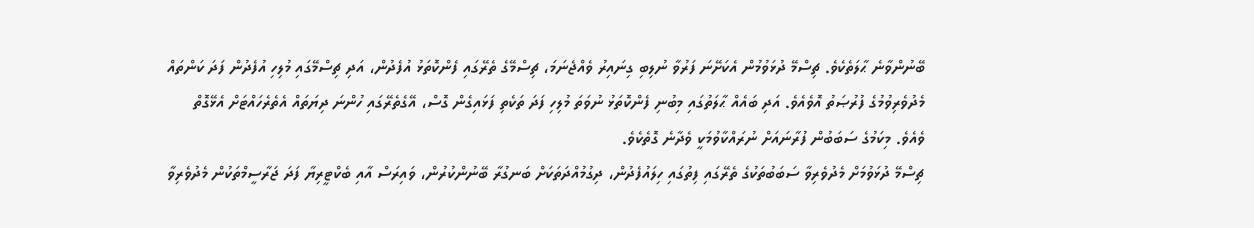ބޭނުންވާނެ ޙާލަތެކެވެ. ޗިސްމޭ ދުޅަވުމުން އެކަށޭނަ ފަރުވާ ނުލިބި ގިނައިރު ވެއްޖެނަމަ، ޗިސްމޭގެ ތެރޭގައި ފެންކޮތަޅު އުފެދުން، އަދި ޗިސްމޭގައި މުލިހި އުފެދުން ފަދަ ކަންތައް މެދުވެރިވުމުގެ ފުރުޞަތު އޮވެއެވެ. އަދި ބައެއް ޙާލަތުގައި މިބުނި ފެންކޮތަޅު ނުވަތަ މުލިހި ފަދަ ތަކެތި ފަޅައިގެން ގޮސް، އޭގެތެރޭގައި ހުންނަ ދިޔަތައް އެތެރެހައްޓަށް އެޅޭގޮތް ވެއެވެ. މިކަމުގެ ސަބަބުން ފުރާނައަށް ނުރައްކާވުމަކީ ވެދާނެ ގޮތެކެވެ.
ޗިސްމޭ ދުޅަވުމަށް މެދުވެރިވާ ސަބަބުތަކުގެ ތެރޭގައި ފިތުގައި ހިލައުފެދުން، ދިގުމުއްދަތަކަށް ބަނގުރާ ބޭނުންކުރުން، ވައިރަސް އާއި ބެކްޓީރިޔާ ފަދަ ޖަރާސީމްތަކުން މެދުވެރިވާ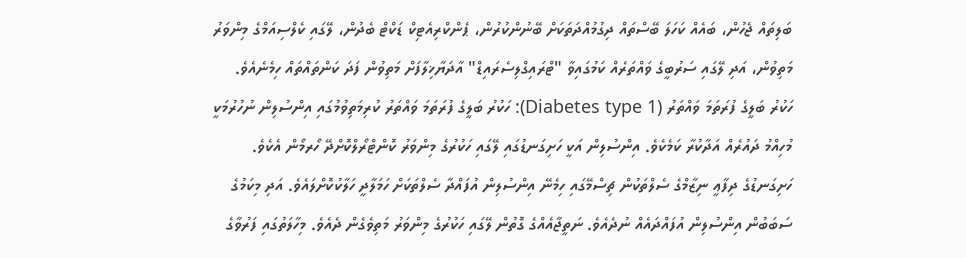ބަލިތައް ޖެހުން، ބައެއް ކަހަލަ ބޭސްތައް ދިގުމުއްދަތަކަށް ބޭނުންކުރުން، ޕެންކްރިއެޓިކް ޑަކްޓް ބެދުން، ލޭގައި ކެލްސިއަމްގެ މިންވަރު މަތިވުން، އަދި ލޭގައި ސަރުބީގެ ވައްތަރެއް ކަމުގައިވާ "ޓްރައިގްލިސެރައިޑް" އާދަޔާޚިލާފަށް މަތިވުން ފަދަ ކަންތައްތައް ހިމެނެއެވެ.
ހަކުރު ބަލީގެ ފުރަތަމަ ވައްތަރު (Diabetes type 1): ހަކުރު ބަލީގެ ފުރަތަމަ ވައްތަރު ކުރިމަތިވުމުގައި އިންސުލިން ނުހުރުމަކީ މުހިއްމު ދައުރެއް އަދާކުރާ ކަމެކެވެ. އިންސުލިން އަކީ ހަށިގަނޑުގައި ލޭގައި ހަކުރުގެ މިންވަރު ކޮންޓްރޯލްކޮށްދޭ ހޯރމޯން އެކެވެ. ހަށިގަނޑުގެ ދިފާޢީ ނިޒާމްގެ ސެލްތަކުން ޗިސްމޭގައި ހިމެނޭ އިންސުލިން އުފައްދާ ސެލްތަކަށް ހަމަލާދީ ހަލާކުކޮށްލައެވެ. އަދި މިކަމުގެ ސަބަބުން އިންސުލިން އުފައްދައެއް ނުދެއެވެ. ނަތީޖާއެއްގެ ގޮތުން ލޭގައި ހަކުރުގެ މިންވަރު މަތިވެގެން ދެއެވެ. މިހާލަތުގައި ފަރުވާގެ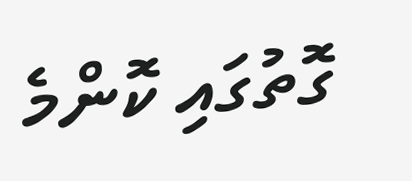ގޮތުގައި ކޮންމެ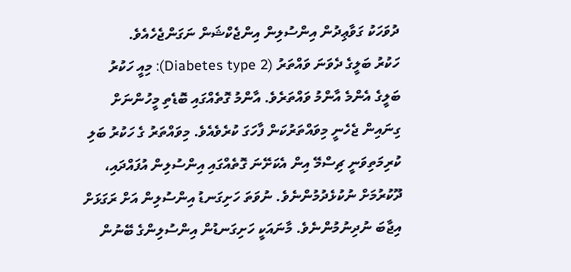ދުވަހަކު ގަވާޢިދުން އިންސުލިން އިންޖެކްޝަން ނަގަންޖެހެއެވެ.
ހަކުރު ބަލީގެ ދެވަނަ ވައްތަރު (Diabetes type 2): މިއީ ހަކުރު ބަލީގެ އެންމެ އާންމު ވައްތަރެވެ. އާންމު ގޮތެއްގައި ބޮޑެތި މީހުންނަށް ގިނައިން ޖެހެނީ މިވައްތަރުކަން ފާހަގަ ކުރެވެއެވެ. މިވައްތަރު ގެ ހަކުރު ބަލި ކުރިމަތިވަނީ ޗިސްމޭ އިން އެކަށޭނަ ގޮތެއްގައި އިންސުލިން އުފައްދައި، ދޫކުރުމަށް ނުކުޅެދުމުންނެވެ. ނުވަތަ ހަށިގަނޑު އިންސުލިން އަށް ރަގަޅަށް އިޖާބަ ނުދިނުމުންނެވެ. މާނައަކީ ހަށިގަނޑުން އިންސުލިންގެ ބޭނުން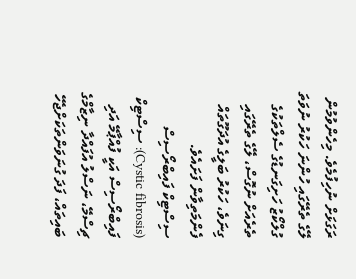ރަގަޅަށް ނުހިފުމެވެ. މިހެންވުމުން ލޭގެ ތެރޭގައި ހުންނަ ހަކުރު ނުވަތަ ގުލްކޯޒު ހަށިގަނޑުގެ ސެލްތަކުގެ ތެރެއަށް ނުގޮސް، ލޭގެ ތެރޭގައި ގިނަވެ، ހަކުރު ބަލީގެ އުދަގޫތައް ފެންމަތިވާން ފަށައެވެ.
ސިސްޓިކް ފައިބްރޯސިސް (Cystic fibrosis): ސިސްޓިކް ފައިބްރޯސިސް އަކީ ފުއްޕާމޭ އަދި ޗިސްމޭ، ނަސްލު އުފައްދާ ނިޒާމްގެ ބައިތައް، ފަދަ ގުނަވަންތަކަށްޖެހޭ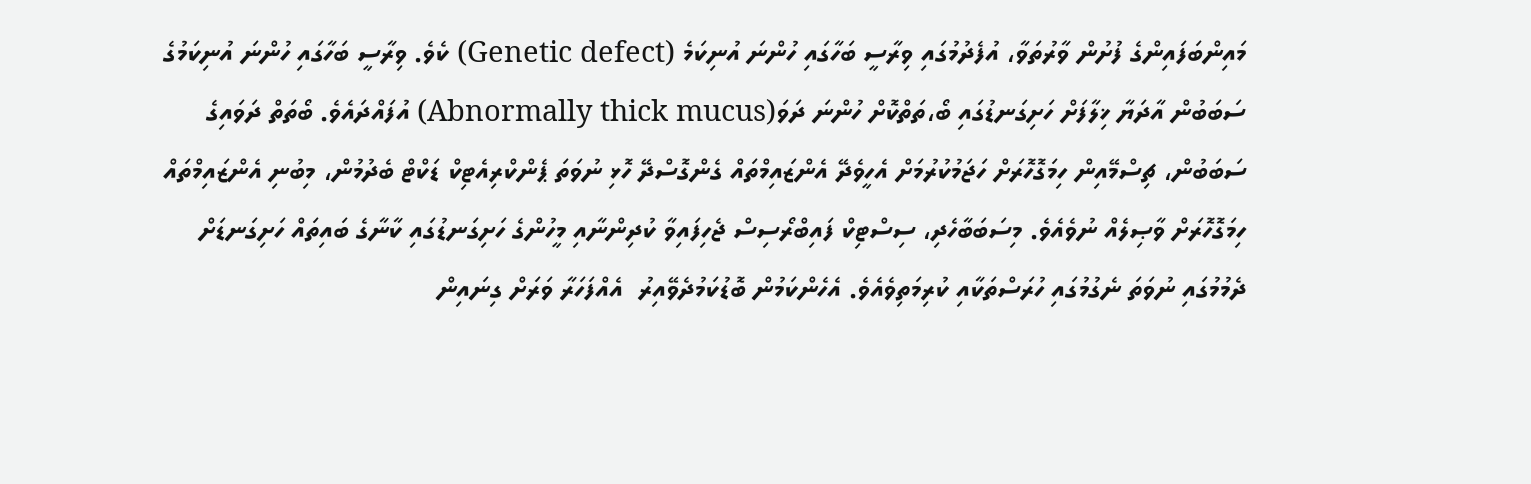މައިންބަފައިންގެ ފުށުން ވާރުތަވާ، އުފެދުމުގައި ވިރާސީ ބަހާގައި ހުންނަ އުނިކަމެ (Genetic defect) ކެވެ. ވިރާސީ ބަހާގައި ހުންނަ އުނިކަމުގެ ސަބަބުން އާދަޔާ ޚިލާފަށް ހަށިގަނޑުގައި ބޯ،ތަތްކޮށް ހުންނަ ދަވަ(Abnormally thick mucus) އުފައްދައެވެ. ބޯތަތް ދަވައިގެ ސަބަބުން، ޗިސްމޭއިން ހިމަގޮހޮރަށް ހަޖަމުކުރުމަށް އެހީވެދޭ އެންޒައިމްތައް ގެންގޮސްދޭ ހޮޅި ނުވަތަ ޕެންކްރިއެޓިކް ޑަކްޓް ބެދުމުން، މިބުނި އެންޒައިމްތައް ހިމަގޮހޮރަށް ވާޞިލެއް ނުވެއެވެ. މިސަބަބާހެދި، ސިސްޓިކް ފައިބްރޯސިސް ޖެހިފައިވާ ކުދިންނާއި މީހުންގެ ހަށިގަނޑުގައި ކާނާގެ ބައިތައް ހަށިގަނޑަށް ދެމުމުގައި ނުވަތަ ނެގުމުގައި ހުރަސްތަކާއި ކުރިމަތިވެއެވެ. އެހެންކަމުން ބޮޑުކަމުދެވޭއިރު  އެއްފަހަރާ ވަރަށް ގިނައިން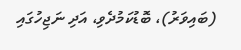(ބައިވަރު)، ބޮޑުކަމުދެވި، އަދި ނަޖިހުގައި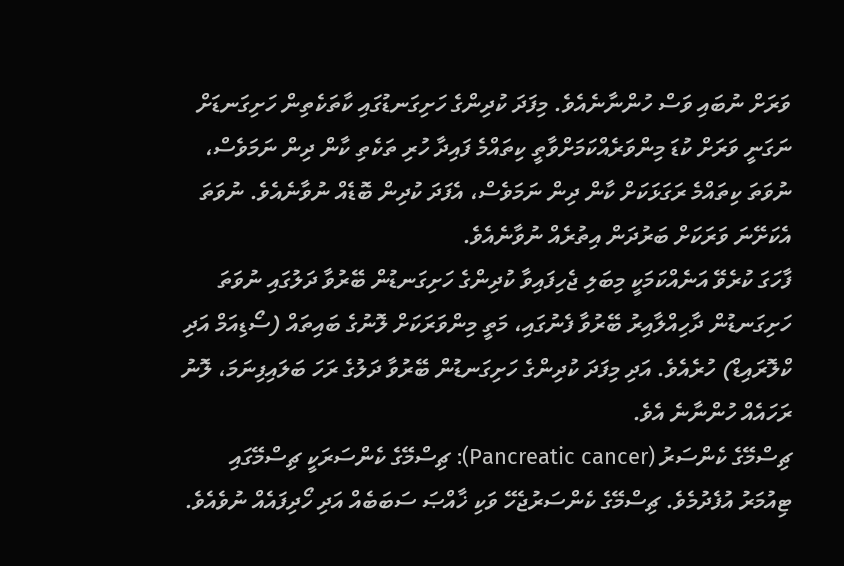ވަރަށް ނުބައި ވަސް ހުންނާނެއެވެ. މިފަދަ ކުދިންގެ ހަށިގަނޑުގައި ކާތަކެތިން ހަށިގަނޑަށް ނަގަނީ ވަރަށް ކުޑަ މިންވަރެއްކަމަށްވާތީ ކިތައްމެ ފައިދާ ހުރި ތަކެތި ކާން ދިން ނަމަވެސް، ނުވަތަ ކިތައްމެ ރަގަޅަކަށް ކާން ދިން ނަމަވެސް، އެފަދަ ކުދިން ބޮޑެއް ނުވާނެއެވެ. ނުވަތަ އެކަށޭނަ ވަރަކަށް ބަރުދަން އިތުރެއް ނުވާނެއެވެ.
ފާހަގަ ކުރެވޭ އަނެއްކަމަކީ މިބަލި ޖެހިފައިވާ ކުދިންގެ ހަށިގަނޑުން ބޭރުވާ ދަލުގައި ނުވަތަ ހަށިގަނޑުން ދާހިއްލާއިރު ބޭރުވާ ފެނުގައި، މަތީ މިންވަރަކަށް ލޮނުގެ ބައިތައް (ސޯޑިއަމް އަދި ކްލޮރައިޑް) ހުރެއެވެ. އަދި މިފަދަ ކުދިންގެ ހަށިގަނޑުން ބޭރުވާ ދަލުގެ ރަހަ ބަލައިފިނަމަ، ލޮނު ރަހައެއް ހުންނާނެ އެވެ.
ޗިސްމޭގެ ކެންސަރު (Pancreatic cancer): ޗިސްމޭގެ ކެންސަރަކީ ޗިސްމޭގައި ޓިއުމަރު އުފެދުމެވެ. ޗިސްމޭގެ ކެންސަރުޖެހޭ ވަކި ޚާއްޞަ ސަބަބެއް އަދި ހޯދިފައެއް ނުވެއެވެ.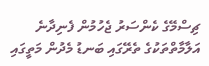ޗިސްމޭގެ ކެންސަރު ޖެހުމުން ފެނިދާނެ އަލާމާތްތަކުގެ ތެރޭގައި ބަނޑު މެދުން މަތީގައި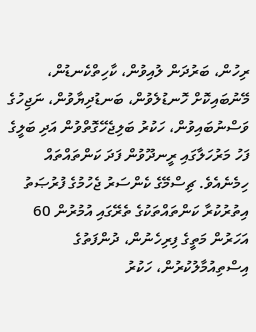ރިހުން، ބަރުދަން ލުއިވުން، ކާހިތްކެނޑުން، މޭނުބައިކޮށް ހޮނޑުލެވުން، ބަނޑުދިޔާވުން، ނަޖިހުގެ ވަސްނުބައިވުން، ހަކުރު ބަލިޖެހޭގޮތްވުން އަދި ބަލީގެ ފަހު މަރުހަލާގައި ރީނދޫވުން ފަދަ ކަންތައްތައް ހިމެނެއެވެ. ޗިސްމޭގެ ކެންސަރު ޖެހުމުގެ ފުރުޞަތު އިތުރުކުރާ ކަންތައްތަކުގެ ތެރޭގައި އުމުރުން 60 އަހަރުން މަތީގެ ފިރިހެނުން، ދުންފަތުގެ އިސްތިއުމާލުކުރުން، ހަކުރު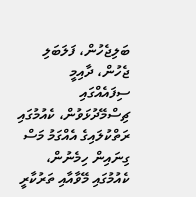ބަލިޖެހުން، ފަލަބަލި ޖެހުން، ދާއިމީ ސިފައެއްގައި ޗިސްމޭދުޅަވުން، ކެއުމުގައި ރަތްކުލައިގެ އެއްގަމު މަސް ގިނައިން ހިމެނުން، ކެއުމުގައި މޭވާއާއި ތަރުކާރީ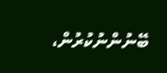ބޭނުންނުކުރުން،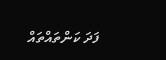ފަދަ ކަންތައްތައް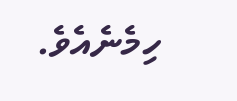ހިމެނެއެވެ.